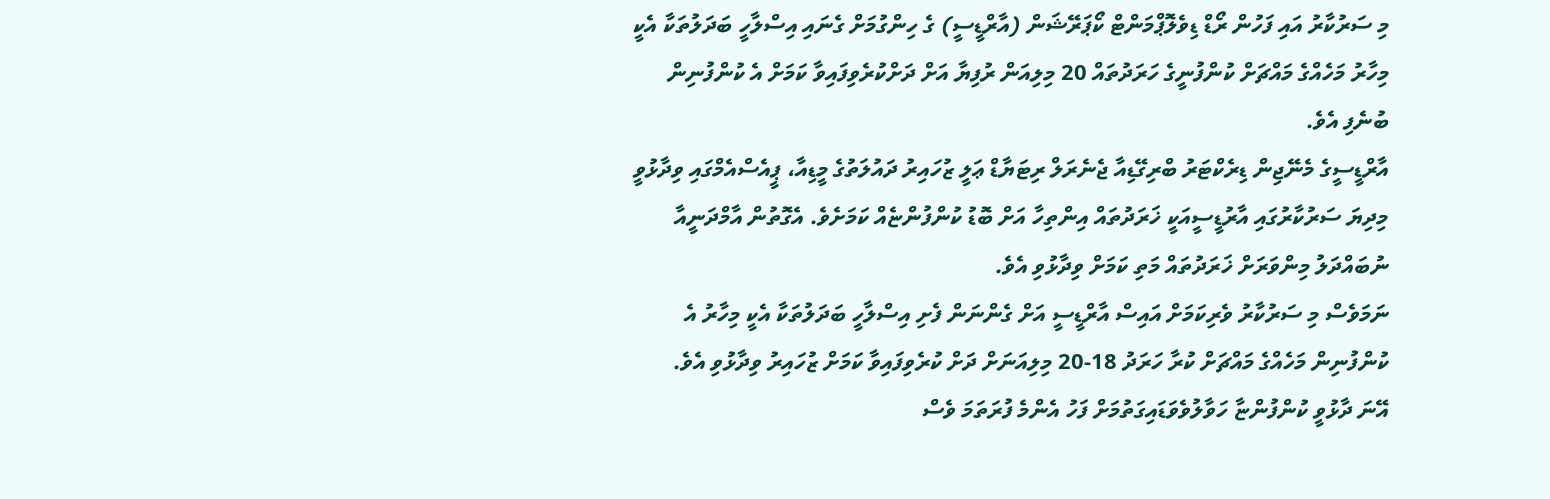މި ސަރުކާރު އައި ފަހުން ރޯޑް ޑިވެލޮޕްމަންޓް ކޯޕަރޭޝަން (އާރްޑީސީ) ގެ ހިންގުމަށް ގެނައި އިސްލާހީ ބަދަލުތަކާ އެކީ މިހާރު މަހެއްގެ މައްޗަށް ކުންފުނީގެ ހަރަދުތައް 20 މިލިއަން ރުފިޔާ އަށް ދަށްކުރެވިފައިވާ ކަމަށް އެ ކުންފުނިން ބުނެފި އެވެ.
އާރްޑީސީގެ މެނޭޖިން ޑިރެކްޓަރު ބްރިގޭޑިއާ ޖެނެރަލް ރިޓަޔާޑް ޢަލީ ޒުހައިރު ދައުލަތުގެ މީޑިއާ، ޕީއެސްއެމްގައި ވިދާޅުވީ މިދިޔަ ސަރުކާރުގައި އާރުޑީސީއަކީ ޚަރަދުތައް އިންތިހާ އަށް ބޮޑު ކުންފުންޏެއް ކަމަށެވެ. އެގޮތުން އާމްދަނީއާ ނުބައްދަލު މިންވަރަށް ޚަރަދުތައް މަތި ކަމަށް ވިދާޅުވި އެވެ.
ނަމަވެސް މި ސަރުކާރު ވެރިކަމަށް އައިސް އާރްޑީސީ އަށް ގެންނަން ފެށި އިސްލާހީ ބަދަލުތަކާ އެކީ މިހާރު އެ ކުންފުނިން މަހެއްގެ މައްޗަށް ކުރާ ހަރަދު 18-20 މިލިއަނަށް ދަށް ކުރެވިފައިވާ ކަމަށް ޒުހައިރު ވިދާޅުވި އެވެ.
އޭނަ ދާޅުވީ ކުންފުންޏާ ހަވާލުވެވަޑައިގަތުމަށް ފަހު އެންމެ ފުރަތަމަ ވެސް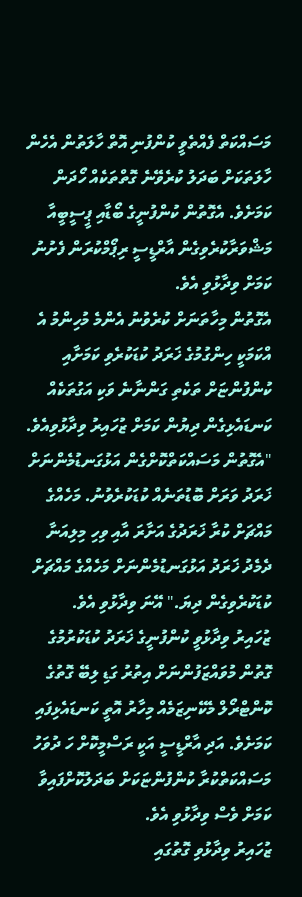މަސައްކަތް ފެއްތެވީ ކުންފުނި އޮތް ހާލަތުން އެހެން ހާލަތަކަށް ބަދަލު ކުރެވޭނެ ގޮތްތަކެއް ހޯދަން ކަމަށެވެ. އެގޮތުން ކުންފުނީގެ ބޯޑާއި ޕީސީބީއާ މަޝްވަރާކުރެވިގެން އާރްޑީސީ ރިޕޯމްކުރަން ފެށުނު ކަމަށް ވިދާޅުވި އެވެ.
އެގޮތުން މިހާތަނަށް ކުރެވުނު އެންމެ މުހިންމު އެ އްކަމަކީ ހިންގުމުގެ ޚަރަދު ކުޑަކުރެވި ކަމަށާއި ކުންފުންޏަށް ތަކެތި ގަންނާނެ ވަކި އަގުތަކެއް ކަނޑައެޅިގެން ދިޔުން ކަމަށް ޒުހައިރު ވިދާޅުވިއެވެ.
"އެގޮތުން މަސައްކަތްކޮށްގެން އަޅުގަނޑުމެންނަށް ޚަރަދު ވަރަށް ބޮޑުތަނެއް ކުޑަކުރެވުނު. މަހެއްގެ މައްޗަށް ކުރާ ޚަރަދުގެ އަށާރަ އާއި ވިހި މިލިއަނާ ދެމެދު ޚަރަދު އަޅުގަނޑުމެންނަށް މަހެއްގެ މައްޗަށް ކުޑަކުރެވިގެން ދިޔަ." އޭނަ ވިދާޅުވި އެވެ.
ޒުހައިރު ވިދާޅުވީ ކުންފުނީގެ ޚަރަދު ކުޑަކުރުމުގެ ގޮތުން މުވައްޒަފުންނަށް އިތުރު ގަޑި ލިބޭ ގޮތުގެ ކޮންޓްރޯލް މެކޭނިޒަމެއް މިހާރު އޮތީ ކަނޑައެޅިފައި ކަމަށެވެ. އަދި އާރްޑީސީ އަކީ ރަސްމީކޮށް ހަ ދުވަހު މަސައްކަތްކުރާ ކުންފުންޏަކަށް ބަދަލުކޮށްފައިވާ ކަމަށް ވެސް ވިދާޅުވި އެވެ.
ޒުހައިރު ވިދާޅުވި ގޮތުގައި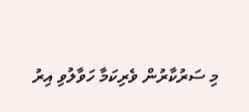މި ސަރުކާރުން ވެރިކަމާ ހަވާލުވި އިރު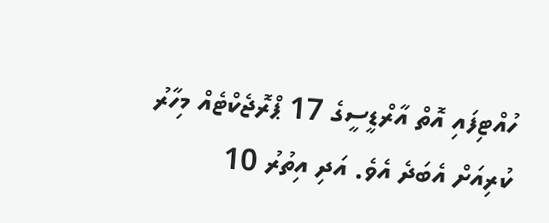ހުއްޓިފައި އޮތް އާރްޑީސީގެ 17 ޕްރޮޖެކްޓެއް މިހާރު ކުރިއަށް އެބަދެ އެވެ. އަދި އިތުރު 10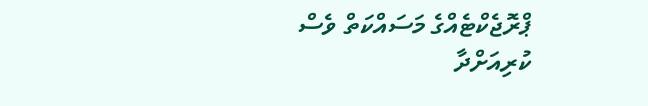ޕްރޮޖެކްޓެއްގެ މަސައްކަތް ވެސް ކުރިއަށްދާ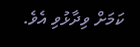ކަމަށް ވިދާޅުވި އެވެ.